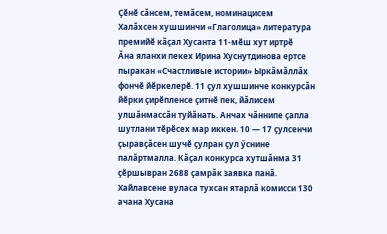Çӗнӗ сăнсем, темăсем, номинацисем
Халăхсен хушшинчи «Глаголица» литература премийӗ кăçал Хусанта 11-мӗш хут иртрӗ
Ăна яланхи пекех Ирина Хуснутдинова ертсе пыракан «Счастливые истории» Ыркăмăллăх фончӗ йӗркелерӗ. 11 çул хушшинче конкурсăн йӗрки çирӗпленсе çитнӗ пек, йăлисем улшăнмассăн туйăнать. Анчах чăннипе çапла шутлани тӗрӗсех мар иккен. 10 — 17 çулсенчи çыравçăсен шучӗ çулран çул ӳснине палăртмалла. Кăçал конкурса хутшăнма 31 çӗршывран 2688 çамрăк заявка панă. Хайлавсене вуласа тухсан ятарлă комисси 130 ачана Хусана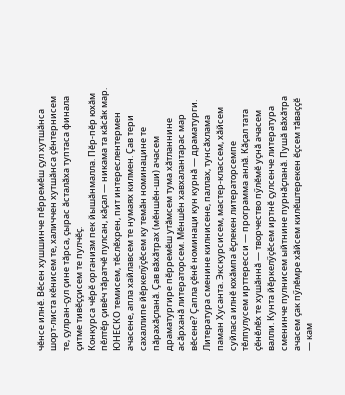чӗнсе илнӗ. Вӗсен хушшинче пӗрремӗш çул хутшăнса шорт-листа кӗнисем те, халиччен хутшăнса çӗнтернисем те, çулран-çул çине тăрса, çырас ăсталăха туптаса финала çитме тивӗççисем те пулчӗç.
Конкурса чӗрӗ организм пек йышăнмалла. Пӗр-пӗр юхăм пӗлтӗр çивӗч тăратчӗ пулсан, кăçал — никама та кăсăк мар. ЮНЕСКО темисем, тӗслӗхрен, пит интереслентермен ачасене, апла хайлавсем те нумаях килмен. Çав тери сахаллипе йӗркелӳçӗсем ку темăн номинацине те пăрахăçланă. Çав вăхăтрах (мӗншӗн-ши) ачасем драматургире пӗрремӗш утăмсем тума хăтланнине асăрханă литераторсем. Мӗншӗн хавхалантарас мар вӗсене? Çапла çӗнӗ номинаци кун курнă — драматурги.
Литература сменине килнисене, паллах, тунсăхлама паман Хусанта. Экскурсисем, мастер-классем, хăйсем суйласа илнӗ юхăмпа ӗçлекен литераторсемпе тӗлпулусем ирттересси — программа анлă. Кăçал тата çӗнӗлӗх те хушăннă — творчество пӳлӗмӗ уçнă ачасем валли. Кунта йӗркелӳçӗсем иртнӗ çулсенче литература сменинче пулнисем ыйтнине пурнăçланă. Пушă вăхăтра ачасем çак пӳлӗмре хăйсем килӗштерекен ӗçсем тăваççӗ — кам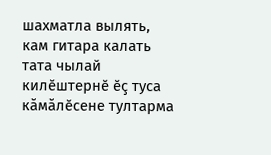шахматла вылять, кам гитара калать тата чылай килӗштернӗ ӗç туса кăмăлӗсене тултарма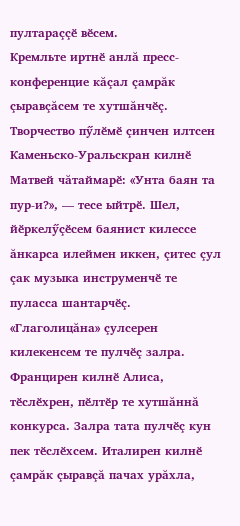пултараççӗ вӗсем.
Кремльте иртнӗ анлă пресс-конференцие кăçал çамрăк çыравçăсем те хутшăнчӗç. Творчество пӳлӗмӗ çинчен илтсен Каменьско-Уральскран килнӗ Матвей чăтаймарӗ: «Унта баян та пур-и?», — тесе ыйтрӗ. Шел, йӗркелӳçӗсем баянист килессе ăнкарса илеймен иккен, çитес çул çак музыка инструменчӗ те пуласса шантарчӗç.
«Глаголицăна» çулсерен килекенсем те пулчӗç залра. Францирен килнӗ Алиса, тӗслӗхрен, пӗлтӗр те хутшăннă конкурса. Залра тата пулчӗç кун пек тӗслӗхсем. Италирен килнӗ çамрăк çыравçă пачах урăхла,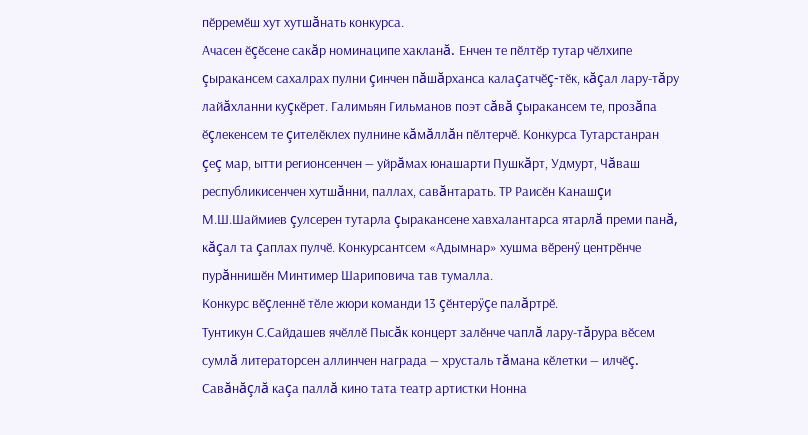пӗрремӗш хут хутшăнать конкурса.
Ачасен ӗçӗсене сакăр номинаципе хакланă. Енчен те пӗлтӗр тутар чӗлхипе çыракансем сахалрах пулни çинчен пăшăрханса калаçатчӗç-тӗк, кăçал лару-тăру лайăхланни куçкӗрет. Галимьян Гильманов поэт сăвă çыракансем те, прозăпа ӗçлекенсем те çителӗклех пулнине кăмăллăн пӗлтерчӗ. Конкурса Тутарстанран çеç мар, ытти регионсенчен — уйрăмах юнашарти Пушкăрт, Удмурт, Чăваш республикисенчен хутшăнни, паллах, савăнтарать. ТР Раисӗн Канашçи М.Ш.Шаймиев çулсерен тутарла çыракансене хавхалантарса ятарлă преми панă, кăçал та çаплах пулчӗ. Конкурсантсем «Адымнар» хушма вӗренӳ центрӗнче пурăннишӗн Минтимер Шариповича тав тумалла.
Конкурс вӗçленнӗ тӗле жюри команди 13 çӗнтерӳçе палăртрӗ.
Тунтикун С.Сайдашев ячӗллӗ Пысăк концерт залӗнче чаплă лару-тăрура вӗсем сумлă литераторсен аллинчен награда — хрусталь тăмана кӗлетки — илчӗç.
Савăнăçлă каçа паллă кино тата театр артистки Нонна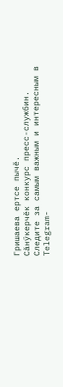Гришаева ертсе пычӗ.
Сăнӳкерчӗк конкурс пресс-службин.
Следите за самым важным и интересным в Telegram-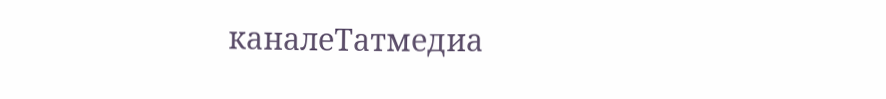каналеТатмедиа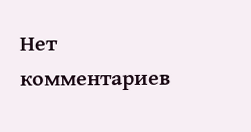Нет комментариев